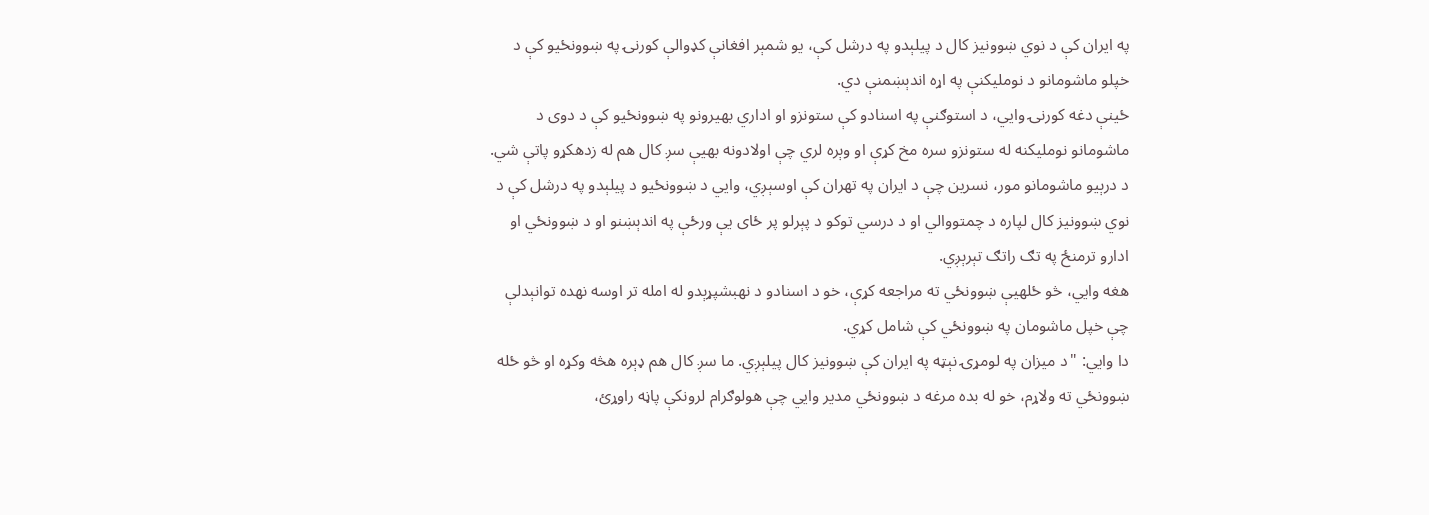په ایران کې د نوي ښوونیز کال د پیلېدو په درشل کې، یو شمېر افغانې کډوالې کورنۍ په ښوونځیو کې د خپلو ماشومانو د نوملیکنې په اړه اندېښمنې دي.
ځینې دغه کورنۍ وايي، د استوګنې په اسنادو کې ستونزو او اداري بهیرونو په ښوونځیو کې د دوی د ماشومانو نوملیکنه له ستونزو سره مخ کړې او وېره لري چې اولادونه بهیې سږ کال هم له زدهکړو پاتې شي.
د درېیو ماشومانو مور، نسرین چې د ایران په تهران کې اوسېږي، وايي د ښوونځیو د پیلېدو په درشل کې د نوي ښوونیز کال لپاره د چمتووالي او د درسي توکو د پېرلو پر ځای یې ورځې په اندېښنو او د ښوونځي او ادارو ترمنځ په تګ راتګ تېرېږي.
هغه وايي، څو ځلهیې ښوونځي ته مراجعه کړې، خو د اسنادو د نهبشپړېدو له امله تر اوسه نهده توانېدلې چې خپل ماشومان په ښوونځي کې شامل کړي.
دا وايي: "د میزان په لومړۍ نېټه په ایران کې ښوونیز کال پیلېږي. ما سږ کال هم ډېره هڅه وکړه او څو ځله ښوونځي ته ولاړم، خو له بده مرغه د ښوونځي مدیر وايي چې هولوګرام لرونکې پاڼه راوړئ،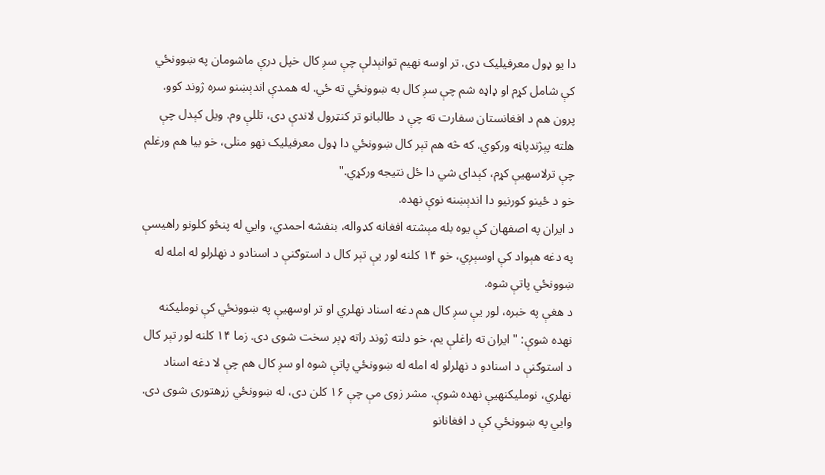دا یو ډول معرفيلیک دی. تر اوسه نهیم توانېدلې چې سږ کال خپل درې ماشومان په ښوونځي کې شامل کړم او ډاډه شم چې سږ کال به ښوونځي ته ځي. له همدې اندېښنو سره ژوند کوو. پرون هم د افغانستان سفارت ته چې د طالبانو تر کنټرول لاندې دی، تللې وم. ویل کېدل چې هلته پېژندپاڼه ورکوي. که څه هم تېر کال ښوونځي دا ډول معرفيلیک نهو منلی، خو بیا هم ورغلم چې ترلاسهیې کړم، کېدای شي دا ځل نتیجه ورکړي."
خو د ځینو کورنیو دا اندېښنه نوې نهده.
د ایران په اصفهان کې یوه بله مېشته افغانه کډواله، بنفشه احمدي، وايي له پنځو کلونو راهیسې په دغه هېواد کې اوسېږي، خو ۱۴ کلنه لور یې تېر کال د استوګنې د اسنادو د نهلرلو له امله له ښوونځي پاتې شوه.
د هغې په خبره، لور یې سږ کال هم دغه اسناد نهلري او تر اوسهیې په ښوونځي کې نوملیکنه نهده شوې: "ایران ته راغلې یم، خو دلته ژوند راته ډېر سخت شوی دی. زما ۱۴ کلنه لور تېر کال د استوګنې د اسنادو د نهلرلو له امله له ښوونځي پاتې شوه او سږ کال هم چې لا دغه اسناد نهلري، نوملیکنهیې نهده شوې. مشر زوی مې چې ۱۶ کلن دی، له ښوونځي زړهتوری شوی دی. وايي په ښوونځي کې د افغانانو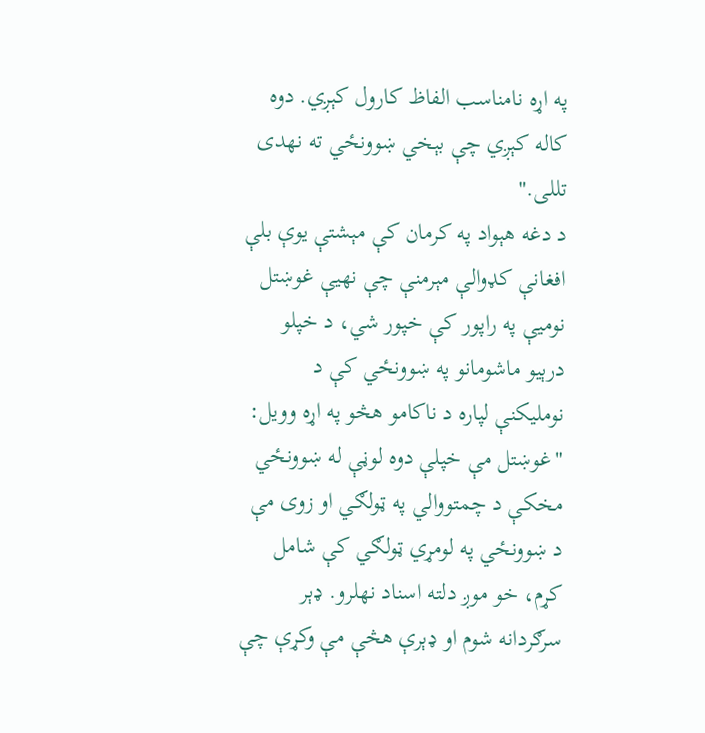په اړه نامناسب الفاظ کارول کېږي. دوه کاله کېږي چې بېخي ښوونځي ته نهدی تللی."
د دغه هېواد په کرمان کې مېشتې یوې بلې افغانې کډوالې مېرمنې چې نهیې غوښتل نومیې په راپور کې خپور شي، د خپلو درېیو ماشومانو په ښوونځي کې د نوملیکنې لپاره د ناکامو هڅو په اړه وویل: "غوښتل مې خپلې دوه لوڼې له ښوونځي مخکې د چمتووالي په ټولګي او زوی مې د ښوونځي په لومړي ټولګي کې شامل کړم، خو موږ دلته اسناد نهلرو. ډېر سرګردانه شوم او ډېرې هڅې مې وکړې چې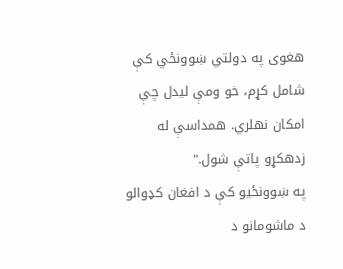هغوی په دولتي ښوونځي کې شامل کړم، خو ومې لیدل چې امکان نهلري. همداسې له زدهکړو پاتې شول."
په ښوونځیو کې د افغان کډوالو د ماشومانو د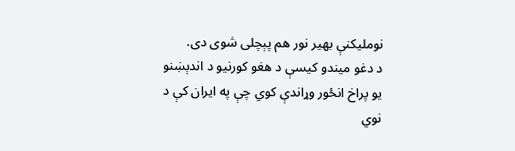نوملیکنې بهیر نور هم پېچلی شوی دی.
د دغو میندو کیسې د هغو کورنیو د اندېښنو یو پراخ انځور وړاندې کوي چې په ایران کې د نوي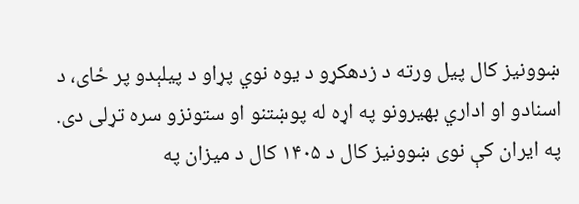ښوونیز کال پیل ورته د زدهکړو د یوه نوي پړاو د پیلېدو پر ځای، د اسنادو او اداري بهیرونو په اړه له پوښتنو او ستونزو سره تړلی دی.
په ایران کې نوی ښوونیز کال د ۱۴۰۵ کال د میزان په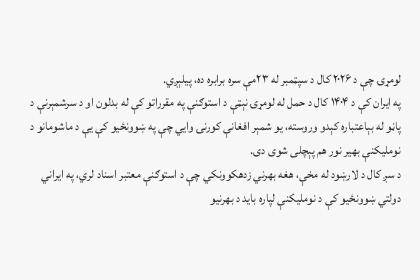لومړۍ چې د ۲۰۲۶ کال د سپټمبر له ۲۳مې سره برابره ده، پیلېږي.
په ایران کې د ۱۴۰۴ کال د حمل له لومړۍ نېټې د استوګنې په مقرراتو کې له بدلون او د سرشمېرنې د پاڼو له بېاعتباره کېدو وروسته، یو شمېر افغانې کورنۍ وايي چې په ښوونځیو کې یې د ماشومانو د نوملیکنې بهیر نور هم پېچلی شوی دی.
د سږ کال د لارښود له مخې، هغه بهرني زدهکوونکي چې د استوګنې معتبر اسناد لري، په ایراني دولتي ښوونځیو کې د نوملیکنې لپاره باید د بهرنیو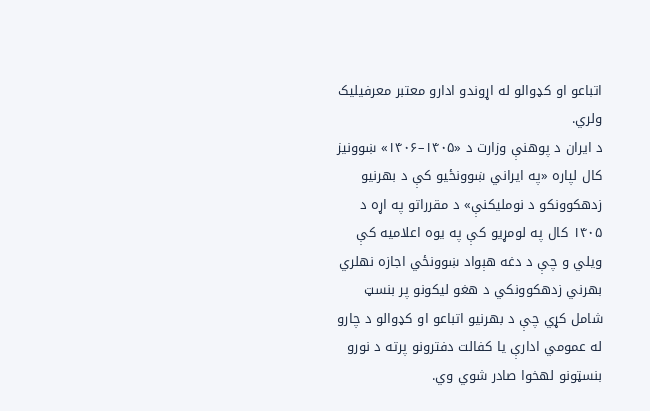اتباعو او کډوالو له اړوندو ادارو معتبر معرفيلیک ولري.
د ایران د پوهنې وزارت د «۱۴۰۵–۱۴۰۶» ښوونیز کال لپاره «په ایراني ښوونځیو کې د بهرنیو زدهکوونکو د نوملیکنې» د مقرراتو په اړه د ۱۴۰۵ کال په لومړیو کې په یوه اعلامیه کې ویلي و چې د دغه هېواد ښوونځي اجازه نهلري بهرني زدهکوونکي د هغو لیکونو پر بنسټ شامل کړي چې د بهرنیو اتباعو او کډوالو د چارو له عمومي ادارې یا کفالت دفترونو پرته د نورو بنسټونو لهخوا صادر شوي وي.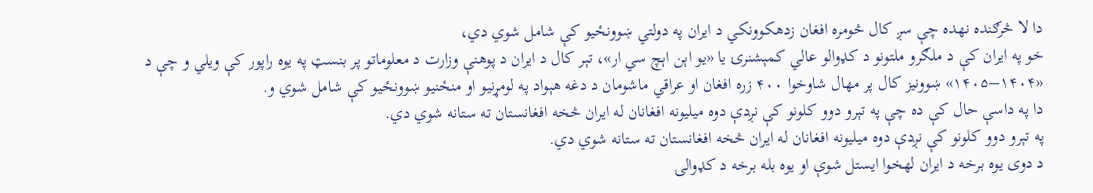دا لا څرګنده نهده چې سږ کال څومره افغان زدهکوونکي د ایران په دولتي ښوونځیو کې شامل شوي دي،
خو په ایران کې د ملګرو ملتونو د کډوالو عالي کمېشنرۍ یا «یو اېن اېچ سي ار»، تېر کال د ایران د پوهنې وزارت د معلوماتو پر بنسټ په یوه راپور کې ویلي و چې د «۱۴۰۴–۱۴۰۵» ښوونیز کال پر مهال شاوخوا ۴۰۰ زره افغان او عراقي ماشومان د دغه هېواد په لومړنیو او منځنیو ښوونځیو کې شامل شوي و.
دا په داسې حال کې ده چې په تېرو دوو کلونو کې نږدې دوه میلیونه افغانان له ایران څخه افغانستان ته ستانه شوي دي.
په تېرو دوو کلونو کې نږدې دوه میلیونه افغانان له ایران څخه افغانستان ته ستانه شوي دي.
د دوی یوه برخه د ایران لهخوا ایستل شوې او یوه بله برخه د کډوالۍ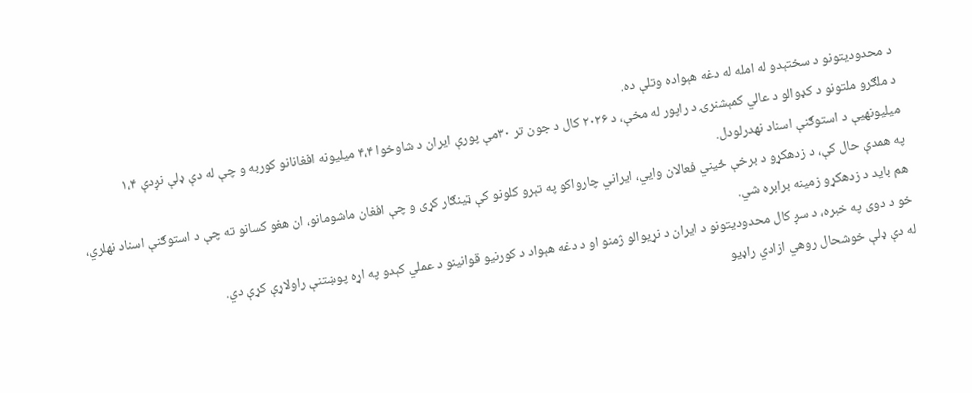د محدودیتونو د سختېدو له امله له دغه هېواده وتلې ده.
د ملګرو ملتونو د کډوالو د عالي کمېشنرۍ د راپور له مخې، د ۲۰۲۶ کال د جون تر ۳۰مې پورې ایران د شاوخوا ۴،۴ میلیونه افغانانو کوربه و چې له دې ډلې نږدې ۱،۴ میلیونهیې د استوګنې اسناد نهدرلودل.
په همدې حال کې، د زدهکړو د برخې ځیني فعالان وايي، ایراني چارواکو په تېرو کلونو کې ټینګار کړی و چې افغان ماشومانو، ان هغو کسانو ته چې د استوګنې اسناد نهلري، هم باید د زدهکړو زمینه برابره شي.
خو د دوی په خبره، د سږ کال محدودیتونو د ایران د نړیوالو ژمنو او د دغه هېواد د کورنیو قوانینو د عملي کېدو په اړه پوښتنې راولاړې کړې دي.
له دې ډلې خوشحال روهي ازادي راډیو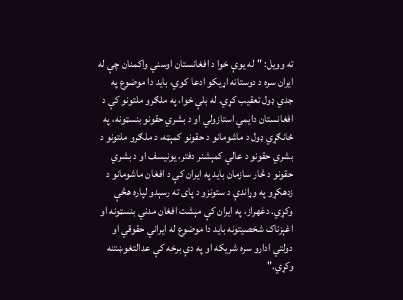ته وویل: "له یوې خوا د افغانستان اوسني واکمنان چې له ایران سره د دوستانه اړیکو ادعا کوي، باید دا موضوع په جدي ډول تعقیب کړي. له بلې خوا، په ملګرو ملتونو کې د افغانستان دایمي استازولي او د بشري حقونو بنسټونه، په ځانګړي ډول د ماشومانو د حقونو کمېټه، د ملګرو ملتونو د بشري حقونو د عالي کمېشنر دفتر، یونیسف او د بشري حقونو د څار سازمان باید په ایران کې د افغان ماشومانو د زدهکړو په وړاندې د ستونزو د پای ته رسېدو لپاره هڅې وکړي. دغهراز، په ایران کې مېشت افغان مدني بنسټونه او اغېزناک شخصیتونه باید دا موضوع له ایراني حقوقي او دولتي ادارو سره شریکه او په دې برخه کې عدالتغوښتنه وکړي."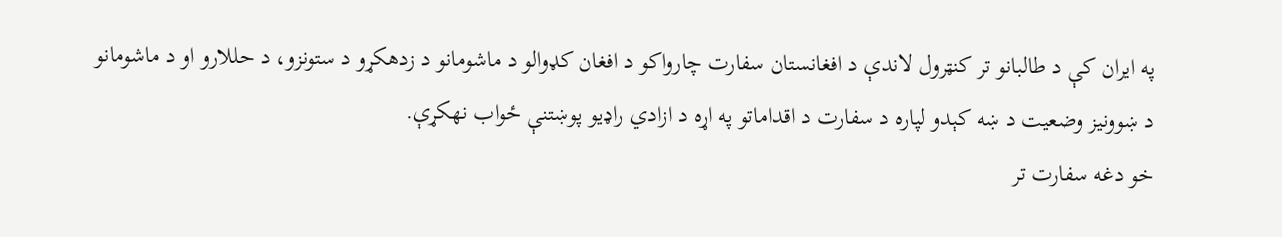په ایران کې د طالبانو تر کنټرول لاندې د افغانستان سفارت چارواکو د افغان کډوالو د ماشومانو د زدهکړو د ستونزو، د حللارو او د ماشومانو د ښوونیز وضعیت د ښه کېدو لپاره د سفارت د اقداماتو په اړه د ازادي راډیو پوښتنې ځواب نهکړې.
خو دغه سفارت تر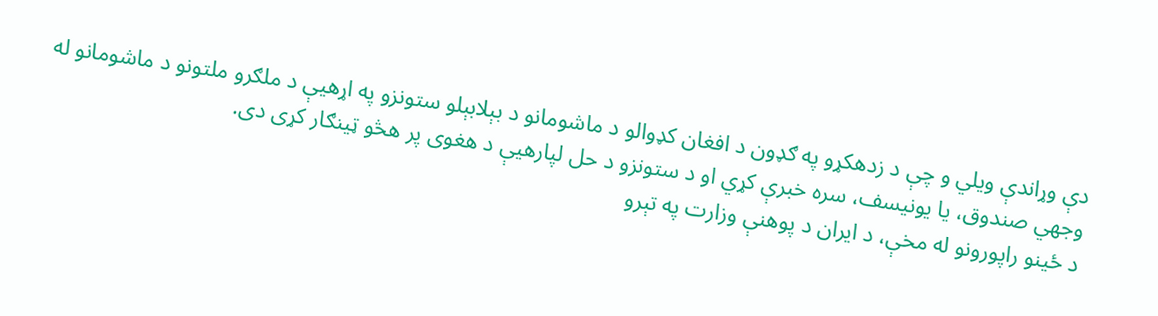دې وړاندې ویلي و چې د زدهکړو په ګډون د افغان کډوالو د ماشومانو د بېلابېلو ستونزو په اړهیې د ملګرو ملتونو د ماشومانو له وجهي صندوق، یا یونیسف، سره خبرې کړي او د ستونزو د حل لپارهیې د هغوی پر هڅو ټینګار کړی دی.
د ځینو راپورونو له مخې، د ایران د پوهنې وزارت په تېرو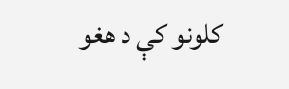کلونو کې د هغو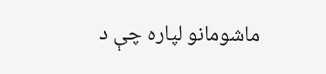ماشومانو لپاره چې د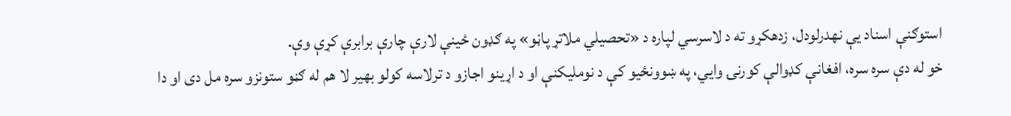استوګنې اسناد یې نهدرلودل، زدهکړو ته د لاسرسي لپاره د «تحصیلي ملاتړ پاڼو» په ګډون ځینې لارې چارې برابرې کړې وې.
خو له دې سره سره، افغانې کډوالې کورنۍ وايي، په ښوونځیو کې د نوملیکنې او د اړینو اجازو د ترلاسه کولو بهیر لا هم له ګڼو ستونزو سره مل دی او دا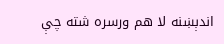اندېښنه لا هم ورسره شته چې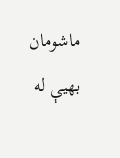ماشومان بهیې له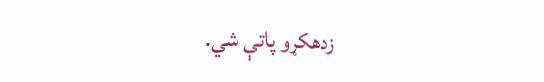زدهکړو پاتې شي.